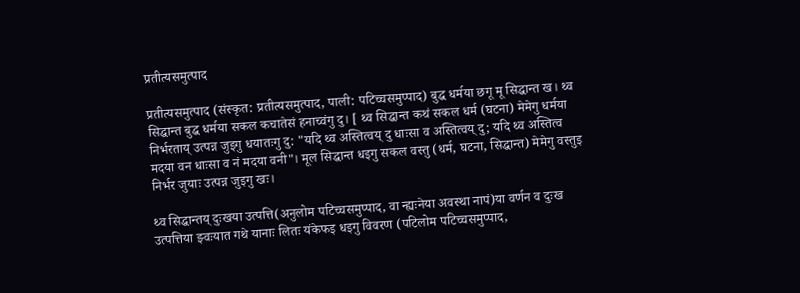प्रतीत्यसमुत्पाद

प्रतीत्यसमुत्पाद (संस्कृत: प्रतीत्यसमुत्पाद, पाली: पटिच्‍चसमुप्पाद) बुद्ध धर्मया छगू मू सिद्धान्त ख। थ्व सिद्धान्त बुद्ध धर्मया सकल कचातेसं हनाच्वंगु दु। [ थ्व सिद्धान्त कथं सकल धर्म (घटना) मेमेगु धर्मया निर्भरताय् उत्पन्न जुइगु धयातःगु दु: "यदि थ्व अस्तित्वय् दु धाःसा व अस्तित्वय् दु; यदि थ्व अस्तित्व मदया वन धाःसा व नं मदया वनी"। मूल सिद्धान्त धइगु सकल वस्तु (धर्म, घटना, सिद्धान्त) मेमेगु वस्तुइ निर्भर जुयाः उत्पन्न जुइगु खः।

थ्व सिद्धान्तय् दुःखया उत्पत्ति(अनुलोम पटिच्‍चसमुप्पाद, वा न्ह्यःनेया अवस्था नापं)या वर्णन व दुःख उत्पत्तिया झ्वःयात गथे यानाः लितः यंकेफइ धइगु विवरण (पटिलोम पटिच्‍चसमुप्पाद,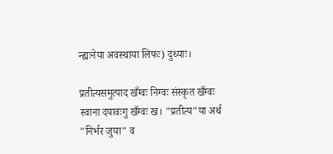न्ह्यःनेया अवस्थाया लिफः) दुथ्याः।

प्रतीत्यसमुत्पाद खँग्वः निग्वः संस्कृत खँग्वः स्वाना दयावःगु खँग्वः ख। "प्रतीत्य"या अर्थ "निर्भर जुया" व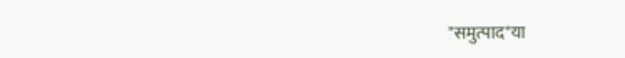"समुत्पाद"या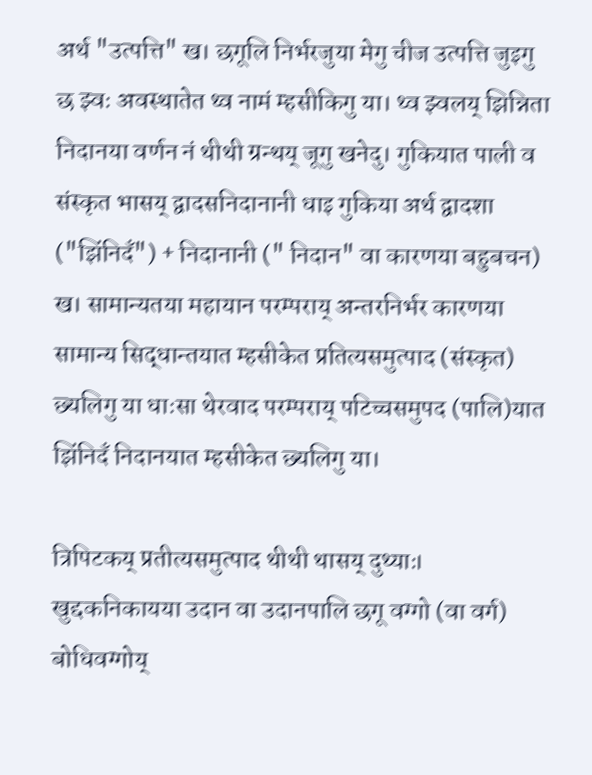अर्थ "उत्पत्ति" ख। छगूलि निर्भरजुया मेगु चीज उत्पत्ति जुइगु छ झ्वः अवस्थातेत थ्व नामं म्हसीकिगु या। थ्व झ्वलय् झिन्निता निदानया वर्णन नं थीथी ग्रन्थय् जूगु खनेदु। गुकियात पाली व संस्कृत भासय् द्वादसनिदानानी धाइ गुकिया अर्थ द्वादशा ("झिंनिदँ") + निदानानी (" निदान" वा कारणया बहुबचन) ख। सामान्यतया महायान परम्पराय् अन्तरनिर्भर कारणया सामान्य सिद्धान्तयात म्हसीकेत प्रतित्यसमुत्पाद (संस्कृत) छ्यलिगु या धाःसा थेरवाद परम्पराय् पटिच्चसमुपद (पालि)यात झिंनिदँ निदानयात म्हसीकेत छ्यलिगु या।

त्रिपिटकय् प्रतीत्यसमुत्पाद थीथी थासय् दुथ्याः। खुद्दकनिकायया उदान वा उदानपालि छगू वग्गो (वा वर्ग) बोधिवग्गोय्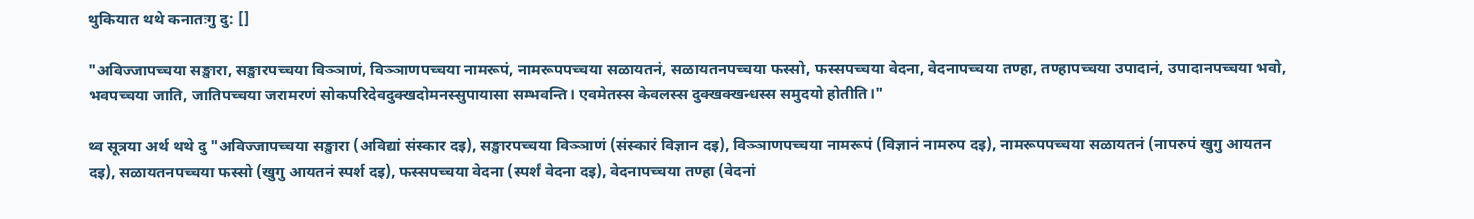थुकियात थथे कनातःगु दु: []

"अविज्‍जापच्‍चया सङ्खारा, सङ्खारपच्‍चया विञ्‍ञाणं, विञ्‍ञाणपच्‍चया नामरूपं, नामरूपपच्‍चया सळायतनं, सळायतनपच्‍चया फस्सो, फस्सपच्‍चया वेदना, वेदनापच्‍चया तण्हा, तण्हापच्‍चया उपादानं, उपादानपच्‍चया भवो, भवपच्‍चया जाति, जातिपच्‍चया जरामरणं सोकपरिदेवदुक्खदोमनस्सुपायासा सम्भवन्ति। एवमेतस्स केवलस्स दुक्खक्खन्धस्स समुदयो होतीति।"

थ्व सूत्रया अर्थ थथे दु "अविज्‍जापच्‍चया सङ्खारा (अविद्यां संस्कार दइ), सङ्खारपच्‍चया विञ्‍ञाणं (संस्कारं विज्ञान दइ), विञ्‍ञाणपच्‍चया नामरूपं (विज्ञानं नामरुप दइ), नामरूपपच्‍चया सळायतनं (नापरुपं खुगु आयतन दइ), सळायतनपच्‍चया फस्सो (खुगु आयतनं स्पर्श दइ), फस्सपच्‍चया वेदना (स्पर्शं वेदना दइ), वेदनापच्‍चया तण्हा (वेदनां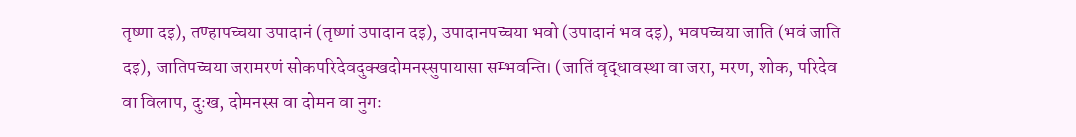तृष्णा दइ), तण्हापच्‍चया उपादानं (तृष्णां उपादान दइ), उपादानपच्‍चया भवो (उपादानं भव दइ), भवपच्‍चया जाति (भवं जाति दइ), जातिपच्‍चया जरामरणं सोकपरिदेवदुक्खदोमनस्सुपायासा सम्भवन्ति। (जातिं वृद्धावस्था वा जरा, मरण, शोक, परिदेव वा विलाप, दुःख, दोमनस्स वा दोमन वा नुगः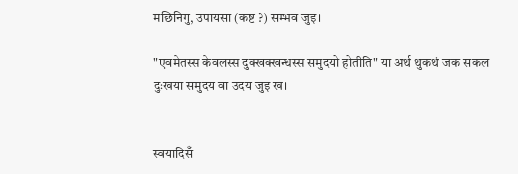मछिनिगु, उपायसा (कष्ट ?) सम्भव जुइ।

"एवमेतस्स केवलस्स दुक्खक्खन्धस्स समुदयो होतीति" या अर्थ थुकथं जक सकल दुःखया समुदय वा उदय जुइ ख।


स्वयादिसँ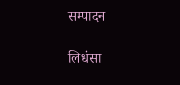सम्पादन

लिधंसा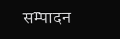सम्पादन